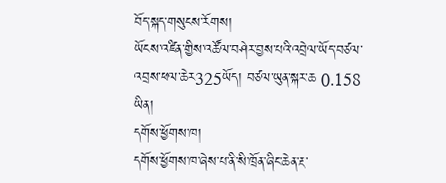བོད་སྐད་གསུངས་རོགས།
ཡོངས་འཛིན་གྱིས་འཚོལ་བཤེར་བྱས་པའི་འབྲེལ་ཡོད་བཙལ་འབྲས་ཕལ་ཆེར325ཡོད། བཙལ་ཡུན་སྐར་ཆ 0.158
ཡིན།
དགོས་ཕྱོགས་ཁ།
དགོས་ཕྱོགས་ཁ་ཞེས་པ་ནི་སི་ཁྲོན་ཞིང་ཆེན་རྔ་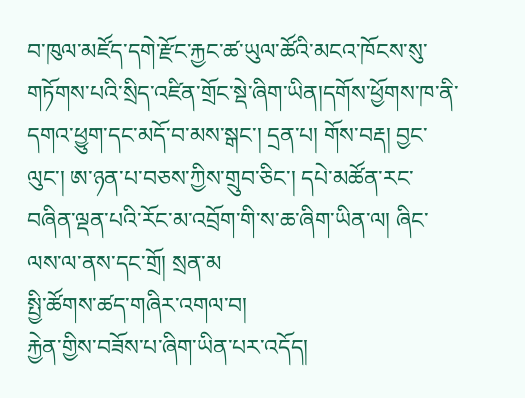བ་ཁུལ་མཛོད་དགེ་རྫོང་རྐྱང་ཚ་ཡུལ་ཚོའི་མངའ་ཁོངས་སུ་གཏོགས་པའི་སྲིད་འཛིན་གྲོང་སྡེ་ཞིག་ཡིན།དགོས་ཕྱོགས་ཁ་ནི་དགའ་ཕྱུག་དང་མདོ་བ་མས་སྒང་། དྲན་པ། གོས་བརྡ། བྱང་ལུང་། ཨ་ཉན་པ་བཅས་ཀྱིས་གྲུབ་ཅིང་། དཔེ་མཚོན་རང་བཞིན་ལྡན་པའི་རོང་མ་འབྲོག་གི་ས་ཆ་ཞིག་ཡིན་ལ། ཞིང་ལས་ལ་ནས་དང་གྲོ། སྲན་མ
སྤྱི་ཚོགས་ཚད་གཞིར་འགལ་བ།
རྐྱེན་གྱིས་བཟོས་པ་ཞིག་ཡིན་པར་འདོད།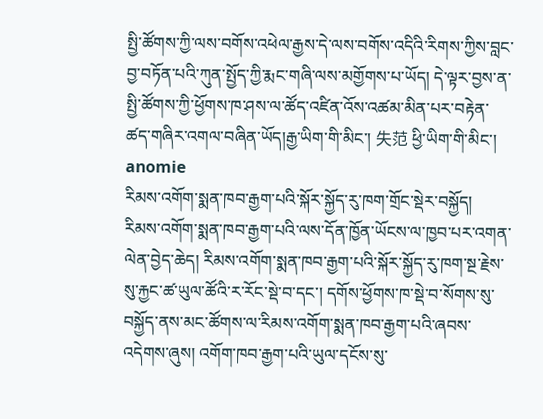སྤྱི་ཚོགས་ཀྱི་ལས་བགོས་འཕེལ་རྒྱས་དེ་ལས་བགོས་འདིའི་རིགས་ཀྱིས་བླང་བྱ་བཏོན་པའི་ཀུན་སྤྱོད་ཀྱི་རྨང་གཞི་ལས་མགྱོགས་པ་ཡོད། དེ་ལྟར་བྱས་ན་སྤྱི་ཚོགས་ཀྱི་ཕྱོགས་ཁ་ཤས་ལ་ཚོད་འཛིན་འོས་འཚམ་མིན་པར་བརྟེན་ཚད་གཞིར་འགལ་བཞིན་ཡོད།རྒྱ་ཡིག་གི་མིང་། 失范 ཕྱི་ཡིག་གི་མིང་། anomie
རིམས་འགོག་སྨན་ཁབ་རྒྱག་པའི་སྐོར་སྐྱོད་རུ་ཁག་གྲོང་སྡེར་བསྐྱོད།
རིམས་འགོག་སྨན་ཁབ་རྒྱག་པའི་ལས་དོན་ཁྱོན་ཡོངས་ལ་ཁྱབ་པར་འགན་ལེན་བྱེད་ཆེད། རིམས་འགོག་སྨན་ཁབ་རྒྱག་པའི་སྐོར་སྐྱོད་རུ་ཁག་སྔ་རྗེས་སུ་རྐྱང་ཚ་ཡུལ་ཚོའི་ར་རོང་སྡེ་བ་དང་། དགོས་ཕྱོགས་ཁ་སྡེ་བ་སོགས་སུ་བསྐྱོད་ནས་མང་ཚོགས་ལ་རིམས་འགོག་སྨན་ཁབ་རྒྱག་པའི་ཞབས་འདེགས་ཞུས། འགོག་ཁབ་རྒྱག་པའི་ཡུལ་དངོས་སུ་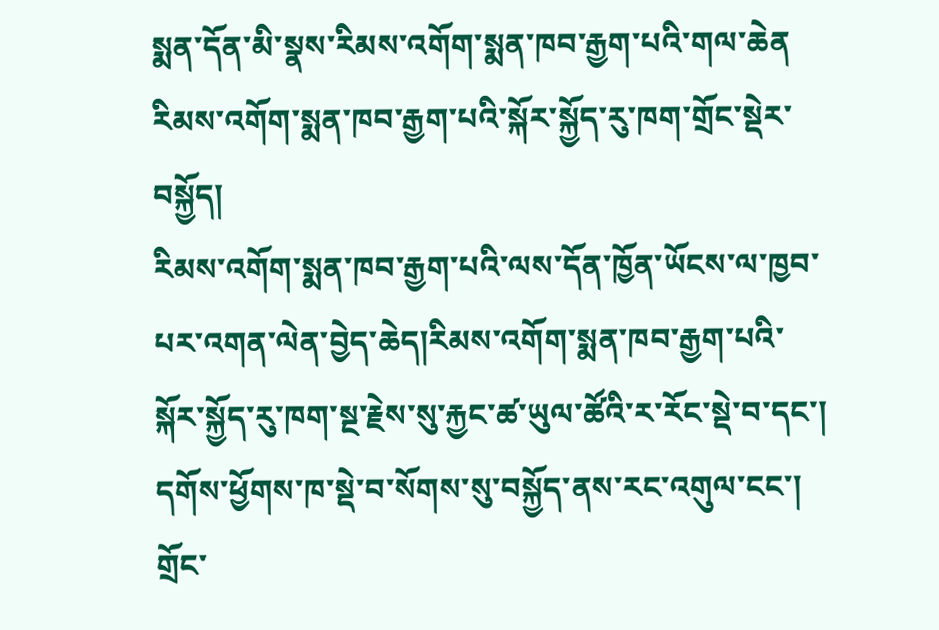སྨན་དོན་མི་སྣས་རིམས་འགོག་སྨན་ཁབ་རྒྱག་པའི་གལ་ཆེན
རིམས་འགོག་སྨན་ཁབ་རྒྱག་པའི་སྐོར་སྐྱོད་རུ་ཁག་གྲོང་སྡེར་བསྐྱོད།
རིམས་འགོག་སྨན་ཁབ་རྒྱག་པའི་ལས་དོན་ཁྱོན་ཡོངས་ལ་ཁྱབ་པར་འགན་ལེན་བྱེད་ཆེད།རིམས་འགོག་སྨན་ཁབ་རྒྱག་པའི་སྐོར་སྐྱོད་རུ་ཁག་སྔ་རྗེས་སུ་རྐྱང་ཚ་ཡུལ་ཚོའི་ར་རོང་སྡེ་བ་དང་། དགོས་ཕྱོགས་ཁ་སྡེ་བ་སོགས་སུ་བསྐྱོད་ནས་རང་འགུལ་ངང་། གྲོང་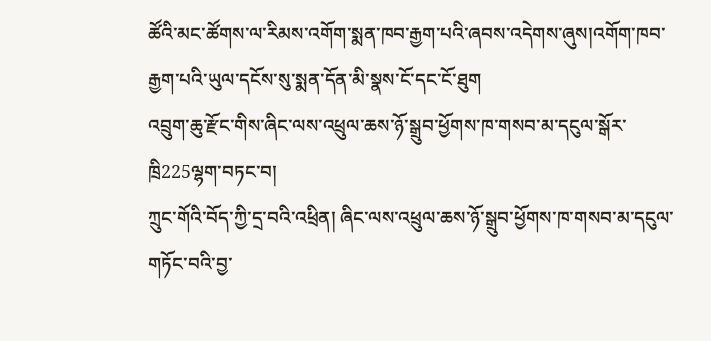ཚོའི་མང་ཚོགས་ལ་རིམས་འགོག་སྨན་ཁབ་རྒྱག་པའི་ཞབས་འདེགས་ཞུས།འགོག་ཁབ་རྒྱག་པའི་ཡུལ་དངོས་སུ་སྨན་དོན་མི་སྣས་ངོ་དང་ངོ་ཐུག
འབྲུག་ཆུ་རྫོང་གིས་ཞིང་ལས་འཕྲུལ་ཆས་ཉོ་སྒྲུབ་ཕྱོགས་ཁ་གསབ་མ་དངུལ་སྒོར་ཁྲི225ལྷག་བཏང་བ།
ཀྲུང་གོའི་བོད་ཀྱི་དྲ་བའི་འཕྲིན། ཞིང་ལས་འཕྲུལ་ཆས་ཉོ་སྒྲུབ་ཕྱོགས་ཁ་གསབ་མ་དངུལ་གཏོང་བའི་བྱ་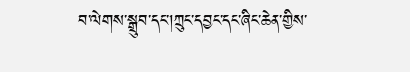བ་ལེགས་སྒྲུབ་དང་།ཀྲུང་དབྱང་དང་ཞིང་ཆེན་གྱིས་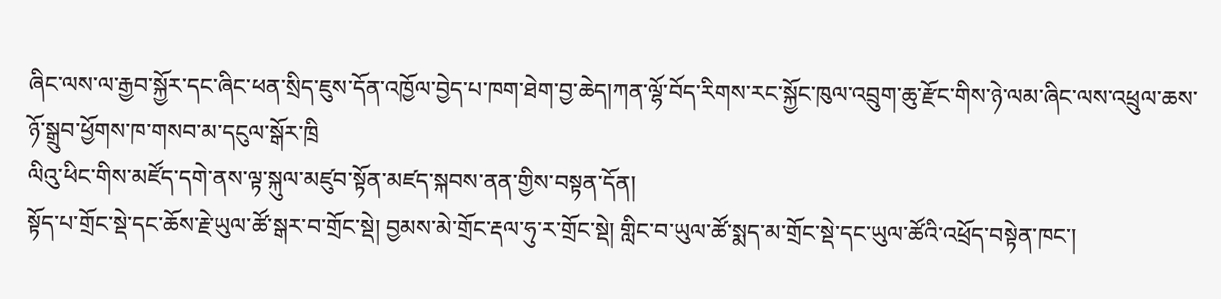ཞིང་ལས་ལ་རྒྱབ་སྐྱོར་དང་ཞིང་ཕན་སྲིད་ཇུས་དོན་འཁྱོལ་བྱེད་པ་ཁག་ཐེག་བྱ་ཆེད།ཀན་ལྷོ་བོད་རིགས་རང་སྐྱོང་ཁུལ་འབྲུག་ཆུ་རྫོང་གིས་ཉེ་ལམ་ཞིང་ལས་འཕྲུལ་ཆས་ཉོ་སྒྲུབ་ཕྱོགས་ཁ་གསབ་མ་དངུལ་སྒོར་ཁྲི
ལིའུ་ཕིང་གིས་མཛོད་དགེ་ནས་ལྟ་སྐུལ་མཛུབ་སྟོན་མཛད་སྐབས་ནན་གྱིས་བསྟན་དོན།
སྟོད་པ་གྲོང་སྡེ་དང་ཆོས་རྗེ་ཡུལ་ཚོ་སྒར་བ་གྲོང་སྡེ། བྱམས་མེ་གྲོང་རྡལ་ཧུ་ར་གྲོང་སྡེ། གླིང་བ་ཡུལ་ཚོ་སྨད་མ་གྲོང་སྡེ་དང་ཡུལ་ཚོའི་འཕྲོད་བསྟེན་ཁང་།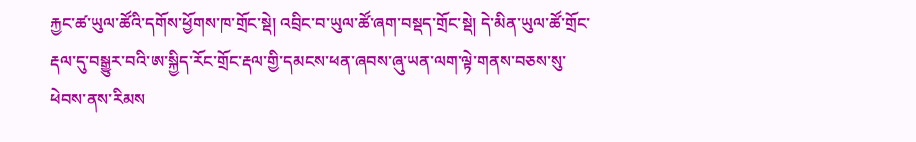རྐྱང་ཚ་ཡུལ་ཚོའི་དགོས་ཕྱོགས་ཁ་གྲོང་སྡེ། འབྲིང་བ་ཡུལ་ཚོ་ཞག་བསྡད་གྲོང་སྡེ། དེ་མིན་ཡུལ་ཚོ་གྲོང་རྡལ་དུ་བསྒྱུར་བའི་ཨ་སྐྱིད་རོང་གྲོང་རྡལ་གྱི་དམངས་ཕན་ཞབས་ཞུ་ཡན་ལག་ལྟེ་གནས་བཅས་སུ་ཕེབས་ནས་རིམས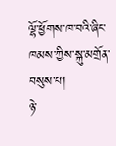ལྷོ་ཕྱོགས་ཁ་བའི་ཞིང་ཁམས་ཀྱིས་སྐུ་མགྲོན་བསུས་པ།
ཉེ་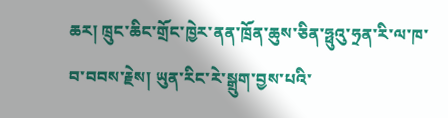ཆར། ཁྲུང་ཆིང་གྲོང་ཁྱེར་ནན་ཁྲོན་ཆུས་ཅིན་ཧྥུའུ་ཧྲན་རི་ལ་ཁ་བ་བབས་རྗེས། ཡུན་རིང་རེ་སྒྲུག་བྱས་པའི་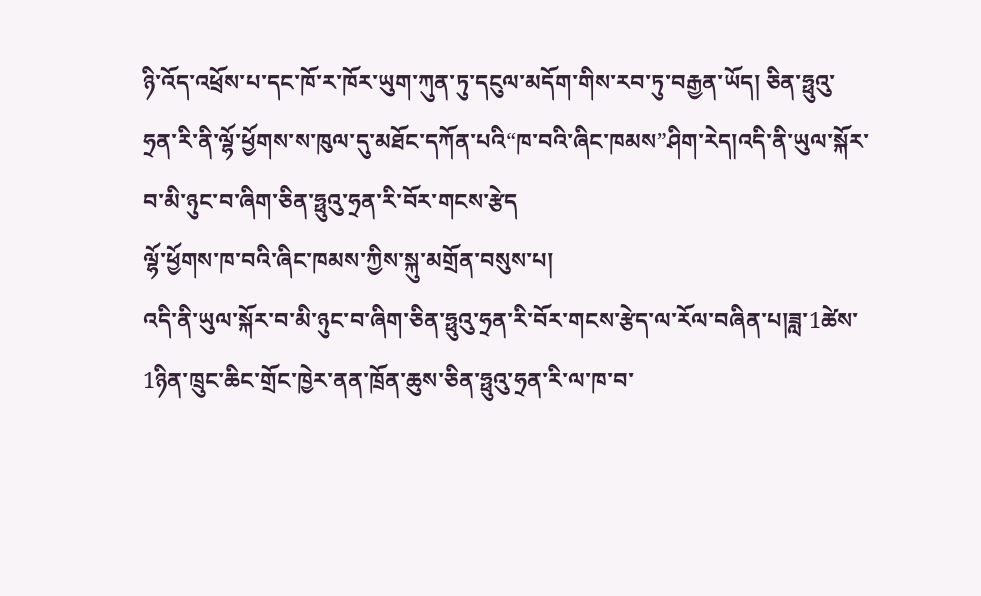ཉི་འོད་འཕྲོས་པ་དང་ཁོ་ར་ཁོར་ཡུག་ཀུན་ཏུ་དངུལ་མདོག་གིས་རབ་ཏུ་བརྒྱན་ཡོད། ཅིན་ཧྥུའུ་ཧྲན་རི་ནི་ལྷོ་ཕྱོགས་ས་ཁུལ་དུ་མཐོང་དཀོན་པའི“ཁ་བའི་ཞིང་ཁམས”ཤིག་རེད།འདི་ནི་ཡུལ་སྐོར་བ་མི་ཉུང་བ་ཞིག་ཅིན་ཧྥུའུ་ཧྲན་རི་བོར་གངས་རྩེད
ལྷོ་ཕྱོགས་ཁ་བའི་ཞིང་ཁམས་ཀྱིས་སྐུ་མགྲོན་བསུས་པ།
འདི་ནི་ཡུལ་སྐོར་བ་མི་ཉུང་བ་ཞིག་ཅིན་ཧྥུའུ་ཧྲན་རི་བོར་གངས་རྩེད་ལ་རོལ་བཞིན་པ།ཟླ་1ཚེས་1ཉིན་ཁྲུང་ཆིང་གྲོང་ཁྱེར་ནན་ཁྲོན་ཆུས་ཅིན་ཧྥུའུ་ཧྲན་རི་ལ་ཁ་བ་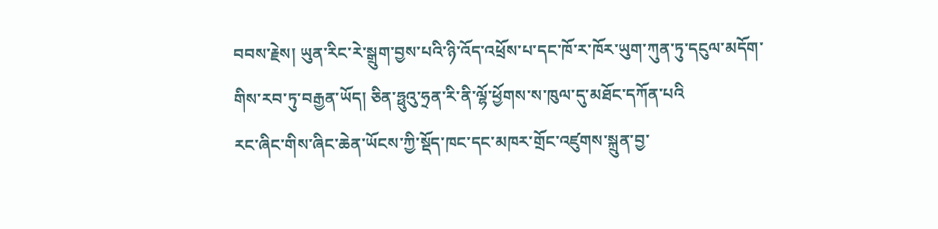བབས་རྗེས། ཡུན་རིང་རེ་སྒྲུག་བྱས་པའི་ཉི་འོད་འཕྲོས་པ་དང་ཁོ་ར་ཁོར་ཡུག་ཀུན་ཏུ་དངུལ་མདོག་གིས་རབ་ཏུ་བརྒྱན་ཡོད། ཅིན་ཧྥུའུ་ཧྲན་རི་ནི་ལྷོ་ཕྱོགས་ས་ཁུལ་དུ་མཐོང་དཀོན་པའི
རང་ཞིང་གིས་ཞིང་ཆེན་ཡོངས་ཀྱི་སྡོད་ཁང་དང་མཁར་གྲོང་འཛུགས་སྐྲུན་བྱ་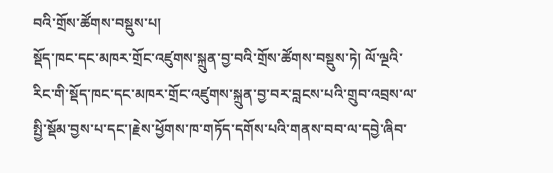བའི་གྲོས་ཚོགས་བསྡུས་པ།
སྡོད་ཁང་དང་མཁར་གྲོང་འཛུགས་སྐྲུན་བྱ་བའི་གྲོས་ཚོགས་བསྡུས་ཏེ། ལོ་ལྔའི་རིང་གི་སྡོད་ཁང་དང་མཁར་གྲོང་འཛུགས་སྐྲུན་བྱ་བར་བླངས་པའི་གྲུབ་འབྲས་ལ་སྤྱི་སྡོམ་བྱས་པ་དང་།རྗེས་ཕྱོགས་ཁ་གཏོད་དགོས་པའི་གནས་བབ་ལ་དབྱེ་ཞིབ་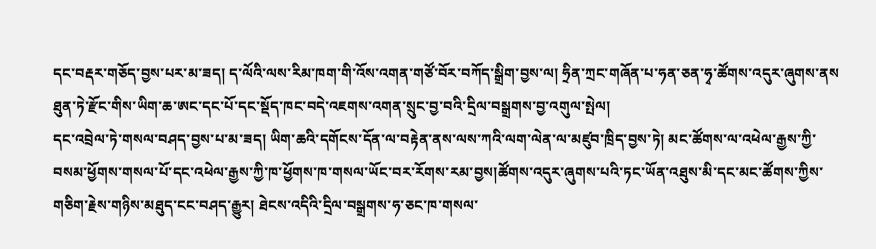དང་བརྡར་གཅོད་བྱས་པར་མ་ཟད། ད་ལོའི་ལས་རིམ་ཁག་གི་འོས་འགན་གཙོ་བོར་བཀོད་སྒྲིག་བྱས་ལ། ཧྲིན་ཀྲང་གཞོན་པ་ཧན་ཅན་ཧྭ་ཚོགས་འདུར་ཞུགས་ནས
ཐུན་ཏེ་རྫོང་གིས་ཡིག་ཆ་ཨང་དང་པོ་དང་སྡོད་ཁང་བདེ་འཇགས་འགན་སྲུང་བྱ་བའི་དྲིལ་བསྒྲགས་བྱ་འགུལ་སྤེལ།
དང་འབྲེལ་ཏེ་གསལ་བཤད་བྱས་པ་མ་ཟད། ཡིག་ཆའི་དགོངས་དོན་ལ་བརྟེན་ནས་ལས་ཀའི་ལག་ལེན་ལ་མཛུབ་ཁྲིད་བྱས་ཏེ། མང་ཚོགས་ལ་འཕེལ་རྒྱས་ཀྱི་བསམ་ཕྱོགས་གསལ་པོ་དང་འཕེལ་རྒྱས་ཀྱི་ཁ་ཕྱོགས་ཁ་གསལ་ཡོང་བར་རོགས་རམ་བྱས།ཚོགས་འདུར་ཞུགས་པའི་ཏང་ཡོན་འཐུས་མི་དང་མང་ཚོགས་ཀྱིས་གཅིག་རྗེས་གཉིས་མཐུད་ངང་བཤད་རྒྱུར། ཐེངས་འདིའི་དྲིལ་བསྒྲགས་ཧ་ཅང་ཁ་གསལ་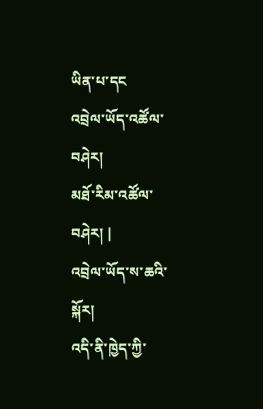ཡིན་པ་དང
འབྲེལ་ཡོད་འཚོལ་བཤེར།
མཐོ་རིམ་འཚོལ་བཤེར། |
འབྲེལ་ཡོད་ས་ཆའི་སྐོར།
འདི་ནི་ཁྱེད་ཀྱི་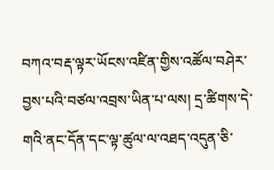བཀའ་བརྡ་ལྟར་ཡོངས་འཛིན་གྱིས་འཚོལ་བཤེར་བྱས་པའི་བཙལ་འབྲས་ཡིན་པ་ལས། དྲ་ཚིགས་དེ་གའི་ནང་དོན་དང་ལྟ་ཚུལ་ལ་འཐད་འདུན་ཅི་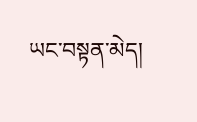ཡང་བསྟན་མེད།